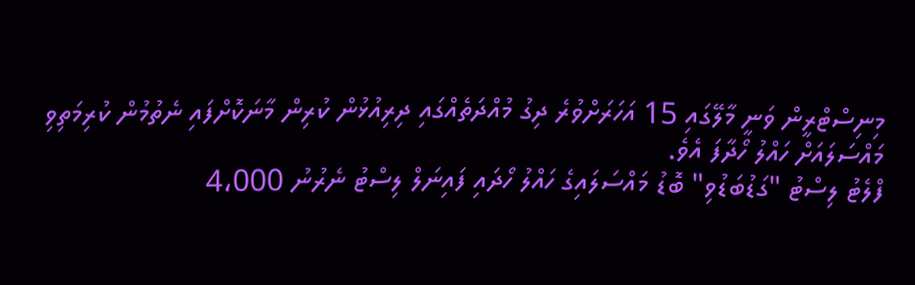މިނިސްޓްރީން ވަނީ މާލޭގައި 15 އަހަރަށްވުރެ ދިގު މުއްދަތެއްގައި ދިރިއުޅުން ކުރިން މާނަކޮށްފައި ނެތުމުން ކުރިމަތިވި މައްސަލައަށް ހައްލު ހޯދާފަ އެވެ.
ފްލެޓު ލިސްޓު "ގަޑުބަޑުވި" ބޮޑު މައްސަލައިގެ ހައްލު ހޯދައި ފައިނަލް ލިސްޓު ނެރުނު 4،000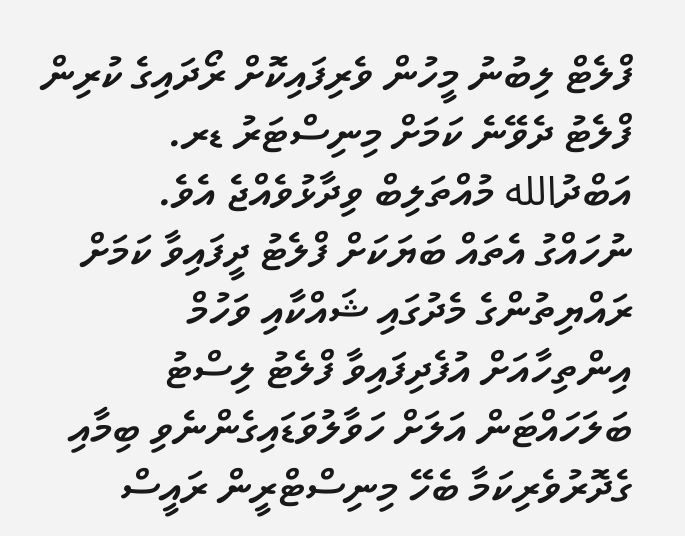ފްލެޓް ލިބުނު މީހުން ވެރިފައިކޮށް ރޯދައިގެ ކުރިން ފްލެޓު ދެވޭނެ ކަމަށް މިނިސްޓަރު ޑރ. އަބްދުالله މުއްތަލިބް ވިދާޅުވެއްޖެ އެވެ.
ނުހައްގު އެތައް ބަޔަކަށް ފްލެޓު ދީފައިވާ ކަމަށް ރައްޔިތުންގެ މެދުގައި ޝައްކާއި ވަހުމް އިންތިހާއަށް އުފެދިފައިވާ ފްލެޓު ލިސްޓު ބަލަހައްޓަން އަލަށް ހަވާލުވަޑައިގެންނެވި ބިމާއި ގެދޮރުވެރިކަމާ ބެހޭ މިނިސްޓްރީން ރައީސް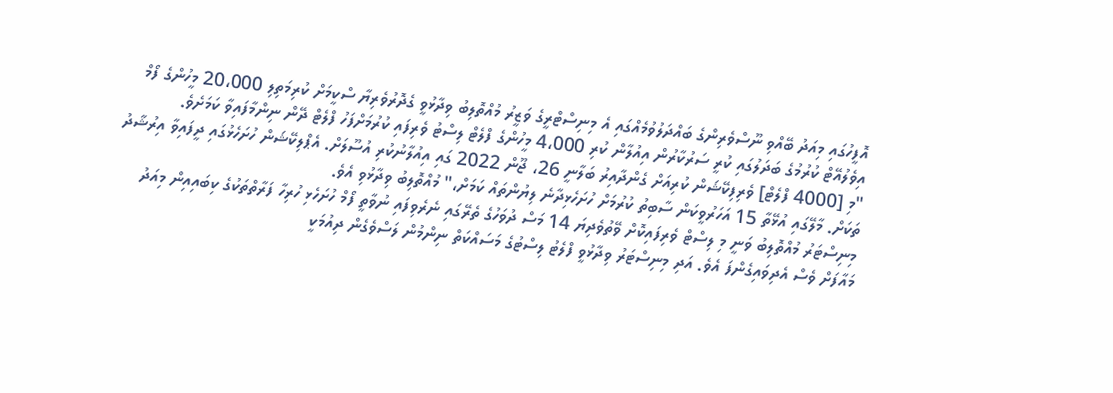އޮފީހުގައި މިއަދު ބޭއްވި ނޫސްވެރިންގެ ބައްދަލުވުމެއްގައި އެ މިނިސްޓްރީގެ ވަޒީރު މުއްތޮލިބު ވިދާޅުވީ ގެދޮރުވެރިޔާ ސްކީމަށް ކުރިމަތިލި 20،000 މީހުންގެ ފޯމް އިވެލުއޭޓް ކުރުމުގެ ބަދަލުގައި ކުރީ ސަރުކާރުން އިއުލާން ކުރި 4،000 މީހުންގެ ފްލެޓް ލިސްޓު ވެރިފައި ކުރުމަށްފަހު ފްލެޓް ދޭން ނިންމާފައިވާ ކަމަށެވެ.
"މި [4000 ފްލެޓް] ވެރިފިކޭޝަން ކުރިއަށް ގެންދާއިރު ބަލާނީ 26، ޖޫން 2022 ގައި އިއުލާނުކުރި އުސޫލަށް. އެޕްލިކޭޝަން ހުށަހެޅުގައި ދީފައިވާ އިރުޝާދު ތަކަށް. މާލޭގައި އުޅޭތާ 15 އަހަރުވީކަން ސާބިތު ކުރުމަށް ހުށަހެޅިދާނެ ލިޔުންތައް ކަމަށް،" މުއްތޮލިބު ވިދާޅުވި އެވެ.
މިނިސްޓަރު މުއްތޮލިބު ވަނީ މި ލިސްޓް ވެރިފައިކޮށް ވޭތުވެދިޔަ 14 މަސް ދުވަހުގެ ތެރޭގައި ނެރެވިފައި ނުވާތީ ފޯމް ހުށަހެޅި ހުރިހާ ފަރާތްތަކުގެ ކިބައިއިން މިއަދު މައާފަށް ވެސް އެދިވައިގެންފަ އެވެ. އަދި މިނިސްޓަރު ވިދާޅުވީ ފްލެޓު ލިސްޓުގެ މަސައްކަތް ނިންމުން ލަސްވެގެން ދިއުމަކީ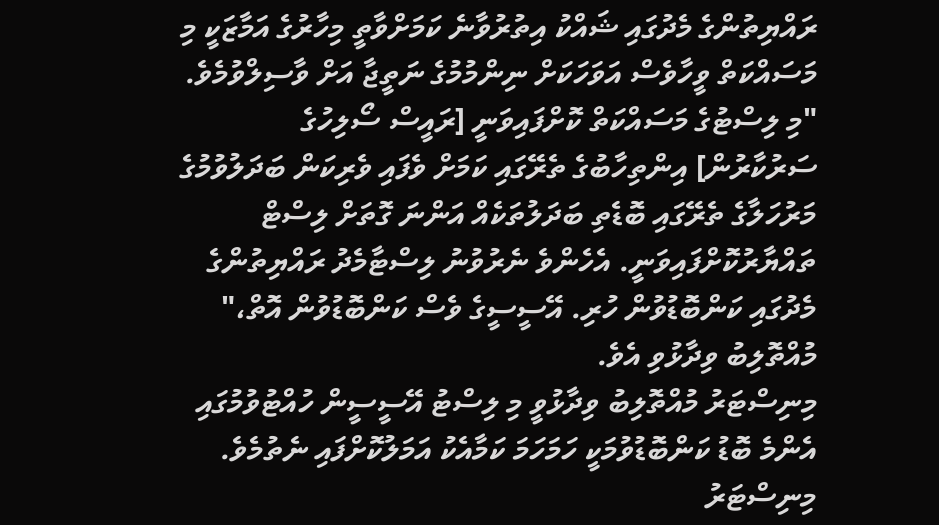ރައްޔިތުންގެ މެދުގައި ޝައްކު އިތުރުވާނެ ކަމަށްވާތީ މިހާރުގެ އަމާޒަކީ މި މަސައްކަތް ވީހާވެސް އަވަހަކަށް ނިންމުމުގެ ނަތީޖާ އަށް ވާސިލްވުމެވެ.
"މި ލިސްޓުގެ މަސައްކަތް ކޮށްފައިވަނީ [ރައީސް ސޯލިހުގެ ސަރުކާރުން] އިންތިހާބުގެ ތެރޭގައި ކަމަށް ވެފައި ވެރިކަން ބަދަލުވުމުގެ މަރުހަލާގެ ތެރޭގައި ބޮޑެތި ބަދަލުތަކެއް އަންނަ ގޮތަށް ލިސްޓް ތައްޔާރުކޮށްފައިވަނީ. އެހެންވެ ނެރުވުނު ލިސްޓާމެދު ރައްޔިތުންގެ މެދުގައި ކަންބޮޑުވުން ހުރި. އޭސީސީގެ ވެސް ކަންބޮޑުވުން އޮތް،" މުއްތޮލިބު ވިދާޅުވި އެވެ.
މިނިސްޓަރު މުއްތޮލިބު ވިދާޅުވީ މި ލިސްޓު އޭސީސީން ހުއްޓުވުމުގައި އެންމެ ބޮޑު ކަންބޮޑުވުމަކީ ހަމަހަމަ ކަމާއެކު އަމަލުކޮށްފައި ނެތުމެވެ.
މިނިސްޓަރު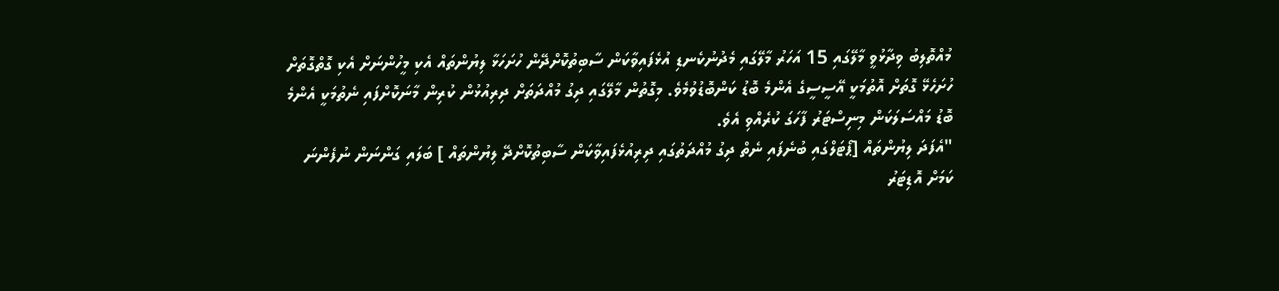މުއްތޮލިބު ވިދާޅުވީ މާލޭގައި 15 އަހަރު މާލޭގައި މެދުނުކެނޑި އުޅެފައިވާކަން ސާބިތުކޮށްދޭން ހުށަހަޅާ ލިޔުންތައް އެކި މީހުންނަށް އެކި ގޮތްގޮތަށް ހުށަހެޅޭ ގޮތަށް އޮތުމަކީ އޭސީސީގެ އެންމެ ބޮޑު ކަންބޮޑުވުމެވެ. މިގޮތުން މާލޭގައި ދިގު މުއްދަތަށް ދިރިއުޅުން ކުރިން މާނަކޮށްފައި ނެތުމަކީ އެންމެ ބޮޑު މައްސަލަކަން މިނިސްޓަރު ފާހަގަ ކުރެއްވި އެވެ.
"އެފަދަ ލިޔުންތައް [ޕޯޓަލްގައި ބުނެފައި ނެތް ދިގު މުއްދަތުގައި ދިރިއުޅެފައިވާކަން ސާބިތުކޮށްދޭ ލިޔުންތައް ] ބަލައި ގަންނަން ނުފެންނަ ކަމަށް އޮޑިޓަރު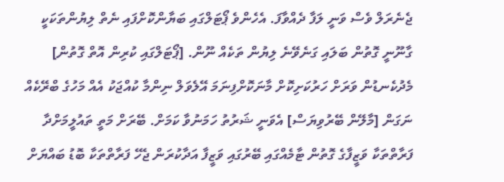ޖެނެރަލް ވެސް ވަނީ ލަފާ ދެއްވާފަ. އެހެންވެ ޕޯޓަލްގައި ބަޔާންކޮށްފައި ނެތް ލިޔުންތަކަކީ ގާނޫނީ ގޮތުން ބަލައި ގަނެވޭނެ ލިޔުން ތަކެއް ނޫން. [ޕޯޓަލްގައި ކުރިން އޮތް ގޮތުން] މެދުކެނޑުން ވަރަށް ހަރުކަށިކޮށް މާނަކޮށްފިނަމަ އޭލެވަލް ނިންމާ ކުއްޖަކު އެއް މަހުގެ ބްރޭކެއް ނަގަން [މާލޭން ބޭރުވިޔަސް] އެވަނީ ޝަރުތު ހަމަނުވާ ކަމަށް. ބޭރަށް މަތީ ތައުލީމަށްދާ ފަރާތްތަކާ ވަޒީފާގެ ގޮތުން ޓާމެއްގައި ބޭރުގައި ވަޒީފާ އަދާކުރަން ޖެހޭ ފަރާތްތަކާ ބޮޑު ބައްޔަށް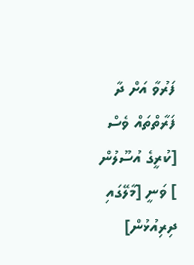ފަރުވާ އަށް ދާ ފަރާތްތައް ވެސް [ކުރީގެ އުސޫލުން ] ވަނީ [މާލޭގައި ދިރިއުޅުން]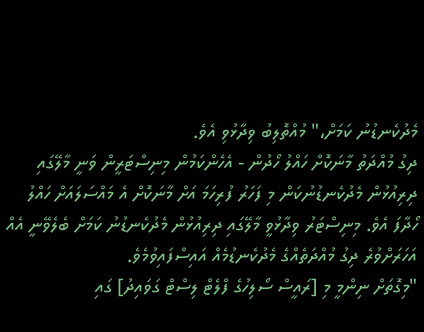މެދުކެނޑުނު ކަމަށް،" މުއްތޮލިބު ވިދާޅުވި އެވެ.
ދިގު މުއްދަތު މާނަކޮށް ހައްލު ހޯދުން - އެހެންކަމުން މިނިސްޓަރީން ވަނީ މާލޭގައި ދިރިއުޅުން މެދުކެނޑުނުކަން މި ފަހަރު ފުރިހަމަ އަށް މާނަކޮށް އެ މައްސަލައަށް ހައްލު ހޯދާފަ އެވެ. މިނިސްޓަރު ވިދާޅުވީ މާލޭގައި ދިރިއުޅުން މެދުކެނޑުނު ކަމަށް ބެލެވޭނީ އެއް އަހަރަށްވުރެ ދިގު މުއްދަތެއްގެ މެދުކެނޑުމެއް އައިސްފައިވުމެވެ.
"މިގޮތަށް ނިންމީ މި [ރައީސް ސޯލިހުގެ ފްލެޓް ލިސްޓް ގަވައިދު] ގައި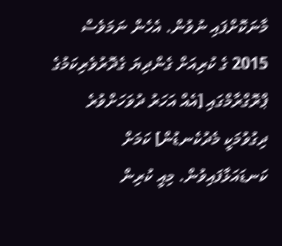މާނަކޮށްފައި ނުވުން. އެހެން ނަމަވެސް 2015 ގެ ކުރިއަށް ގެންދިޔަ ގެދޮރުވެރިކަމުގެ ޕްރޮގްރާމްގައި [އެއް އަހަރު ދުވަހަށްވުރެ ދިގުވުމަކީ މެދުކެނޑުން] ކަމަށް ކަނޑައަޅާފައިވުން. މިއީ ކުރިން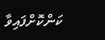ކަންކޮށްފައިވާ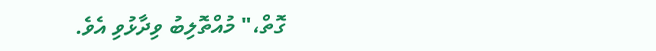ގޮތް،" މުއްތޮލިބު ވިދާޅުވި އެވެ.